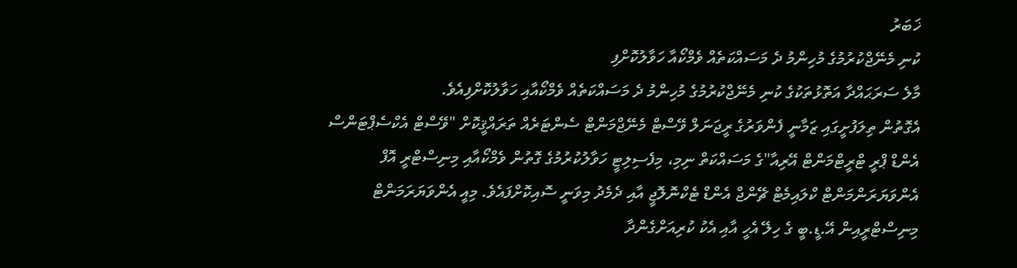ޚަބަރު
ކުނި މެނޭޖްކުރުމުގެ މުހިންމު ދެ މަސައްކަތެއް ވެމްކޯއާ ހަވާލުކޮށްފި
މާލެ ސަރަޙައްދާ އަތޮޅުތަކުގެ ކުނި މެނޭޖްކުރުމުގެ މުހިންމު ދެ މަސައްކަތެއް ވެމްކޯއާއި ހަވާލުކޮށްފިއެވެ.
އެގޮތުން ތިލަފުށީގައި ޒަމާނީ ފެންވަރުގެ ރީޖަނަލް ވޭސްޓް މެނޭޖްމަންޓް ސެންޓަރެއް ތަރައްޤީކޮށް "ވޭސްޓް އެކްސެޕްޓަންސް އެންޑް ޕްރީ ޓްރީޓްމަންޓް އޭރިއާ"ގެ މަސައްކަތް ނިމި، މިފެސިލިޓީ ހަވާލުކުރުމުގެ ގޮތުން ވެމްކޯއާއި މިނިސްޓްރީ އޮފް އެންވަޔަރަންމަންޓް ކްލައިމެޓް ޗޭންޖް އެންޑް ޓެކްނޮލޮޖީ އާއި ދެމެދު މިވަނީ ސޮއިކޮށްފައެވެ. މިއީ އެންވަޔަރަމަންޓް މިނިސްޓްރީއިން އޭ.ޑީ.ބީ ގެ ހިލޭ އެހީ އާއި އެކު ކުރިއަށްގެންދާ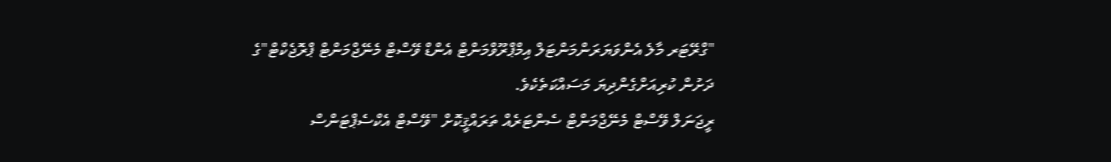"ގްރޭޓަރ މާލެ އެންވަޔަރަންމަންޓަލް އިމްޕްރޫވްމަންޓް އެންޑް ވޭސްޓް މެނޭޖްމަންޓް ޕްރޮޖެކްޓް"ގެ ދަށުން ކުރިއަށްގެންދިޔަ މަސައްކަތެކެވެ.
ރީޖަނަލް ވޭސްޓް މެނޭޖްމަންޓް ސެންޓަރެއް ތަރައްޤީކޮށް "ވޭސްޓް އެކްސެޕްޓަންސް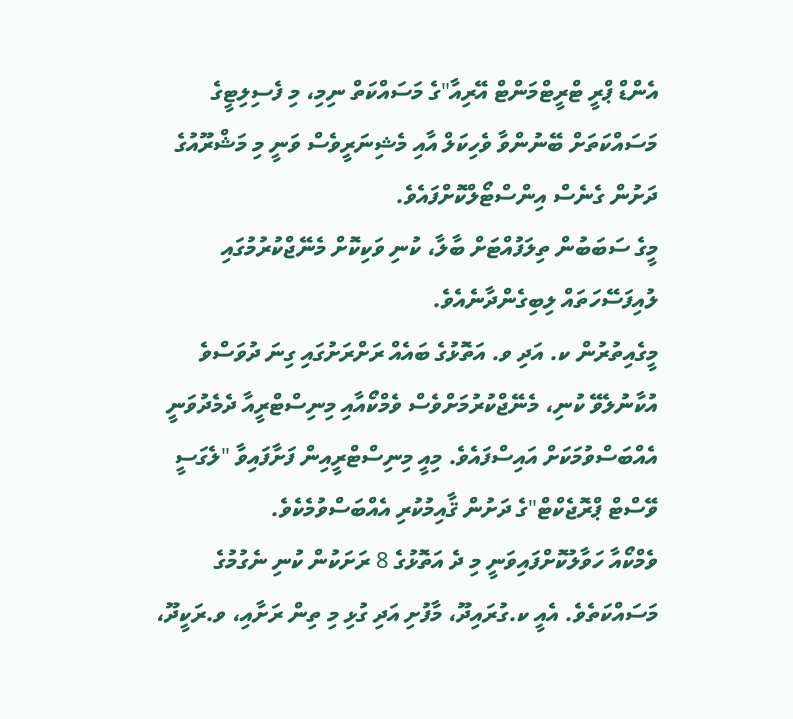އެންޑް ޕްރީ ޓްރީޓްމަންޓް އޭރިއާ"ގެ މަސައްކަތް ނިމި، މި ފެސިލިޓީގެ މަސައްކަތަށް ބޭނުންވާ ވެހިކަލް އާއި މެޝިނަރީވެސް ވަނީ މި މަޝްރޫއުގެ ދަށުން ގެނެސް އިންސްޓޯލްކޮށްފައެވެ.
މީގެ ސަބަބުން ތިލަފުއްޓަށް ބާލާ، ކުނި ވަކިކޮށް މެނޭޖްކުރުމުގައި ލުއިފަސޭހަތައް ލިބިގެންދާނެއެވެ.
މީގެއިތުރުން ކ. އަދި ވ. އަތޮޅުގެ ބައެއް ރަށްރަށުގައި ގިނަ ދުވަސްވެ އުކާނުލެވޭ ކުނި، މެނޭޖްކުރުމަށްވެސް ވެމްކޯއާއި މިނިސްޓްރީއާ ދެމެދުވަނީ އެއްބަސްވުމަކަށް އައިސްފައެވެ. މިއީ މިނިސްޓްރީއިން ފަށާފައިވާ "ލެގަސީ ވޭސްޓް ޕްރޮޖެކްޓް"ގެ ދަށުން ޤާއިމުކުރި އެއްބަސްވުމެކެވެ.
ވެމްކޯއާ ހަވާލުކޮށްފައިވަނީ މި ދެ އަތޮޅުގެ 8 ރަށަކުން ކުނި ނެގުމުގެ މަސައްކަތެވެ. އެއީ ކ.ގުރައިދޫ، މާފުށި އަދި ގުޅި މި ތިން ރަށާއި، ވ.ރަކީދޫ،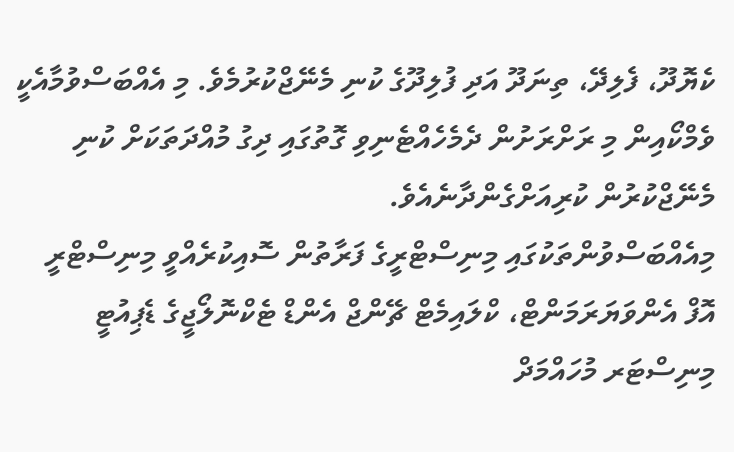ކެޔޮދޫ، ފެލިދޭ، ތިނަދޫ އަދި ފުލިދޫގެ ކުނި މެނޭޖްކުރުމެވެ. މި އެއްބަސްވުމާއެކީ ވެމްކޯއިން މި ރަށްރަށުން ދެމެހެއްޓެނިވި ގޮތުގައި ދިގު މުއްދަތަކަށް ކުނި މެނޭޖްކުރުން ކުރިއަށްގެންދާނެއެވެ.
މިއެއްބަސްވުންތަކުގައި މިނިސްޓްރީގެ ފަރާތުން ސޮއިކުރެއްވީ މިނިސްޓްރީ އޮފް އެންވަޔަރަމަންޓް، ކްލައިމެޓް ޗޭންޖް އެންޑް ޓެކްނޮލޯޖީގެ ޑެޕިއުޓީ މިނިސްޓަރ މުހައްމަދް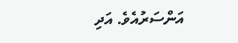އަންސަރުއެވެ. އަދި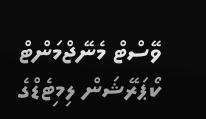ވޭސްޓް މެނޭޖްމަންޓް ކޯޕަރޭޝަން ލިމިޓެޑްގެ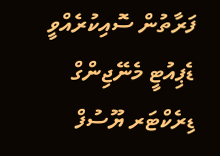ފަރާތުން ސޮއިކުރެއްވީ ޑެޕިއުޓީ މެނޭޖިންގް ޑިރެކްޓަރ ޔޫސުފް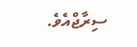ސިރާޖްއެވެ.